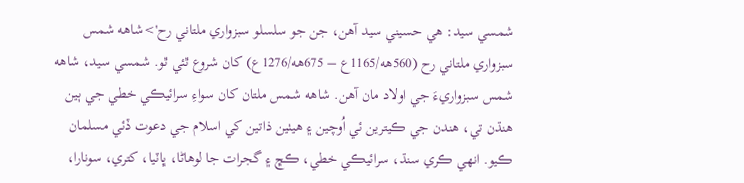شمسي سيد: هي حسيني سيد آهن، جن جو سلسلو سبزواري ملتاني رح'>شاهه شمس سبزواري ملتاني رح (560هه/1165ع – 675هه/1276ع) کان شروع ٿئي ٿو. شمسي سيد، شاهه شمس سبزواريءَ جي اولاد مان آهن. شاهه شمس ملتان کان سواءِ سرائيڪي خطي جي ٻين هنڌن تي، هندن جي ڪيترين ئي اُوچين ۽ هيٺين ذاتين کي اسلام جي دعوت ڏئي مسلمان ڪيو. انهي ڪري سنڌ، سرائيڪي خطي، ڪڇ ۽ گجرات جا لوهاڻا، ڀاٽيا، کتري، سونارا،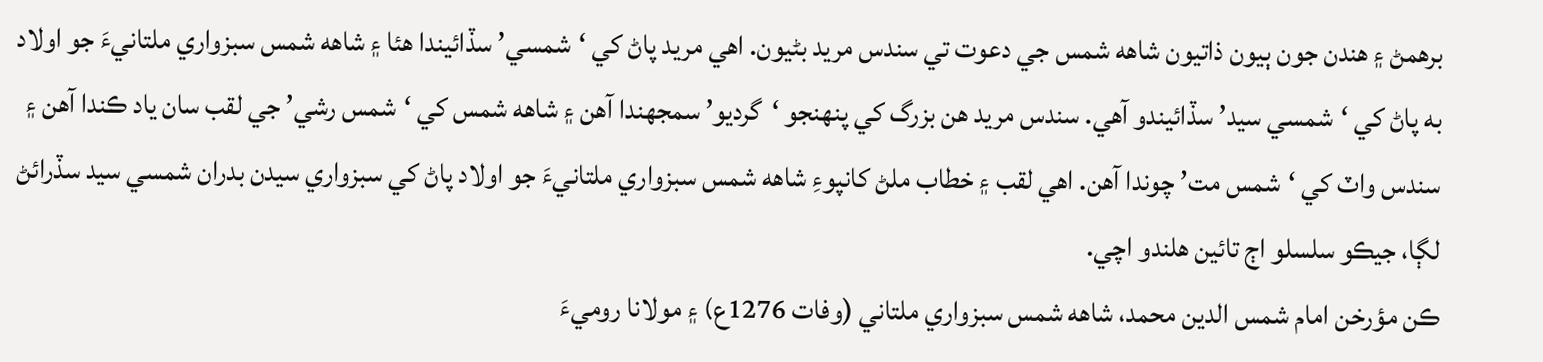برهمڻ ۽ هندن جون ٻيون ذاتيون شاهه شمس جي دعوت تي سندس مريد بڻيون. اهي مريد پاڻ کي ‘شمسي’ سڏائيندا هئا ۽ شاهه شمس سبزواري ملتانيءَ جو اولاد به پاڻ کي ‘شمسي سيد’ سڏائيندو آهي. سندس مريد هن بزرگ کي پنهنجو ‘گرديو’ سمجهندا آهن ۽ شاهه شمس کي ‘شمس رشي’ جي لقب سان ياد ڪندا آهن ۽ سندس واٽ کي ‘شمس مت’ چوندا آهن. اهي لقب ۽ خطاب ملڻ کانپوءِ شاهه شمس سبزواري ملتانيءَ جو اولاد پاڻ کي سبزواري سيدن بدران شمسي سيد سڏرائڻ لڳا، جيڪو سلسلو اڄ تائين هلندو اچي.
ڪن مؤرخن امام شمس الدين محمد، شاهه شمس سبزواري ملتاني (وفات 1276ع) ۽ مولانا روميءَ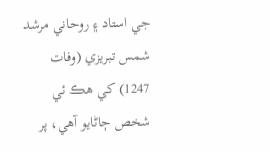جي استاد ۽ روحاني مرشد شمس تبريزي (وفات 1247) کي هڪ ئي شخص ڄاڻايو آهي، پر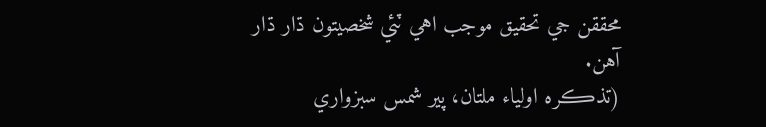محققن جي تحقيق موجب اهي ٽئي شخصيتون ڌار ڌار آهن.
(تذڪره اولياء ملتان، پير شمس سبزواري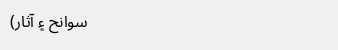سوانح ۽ آثار)